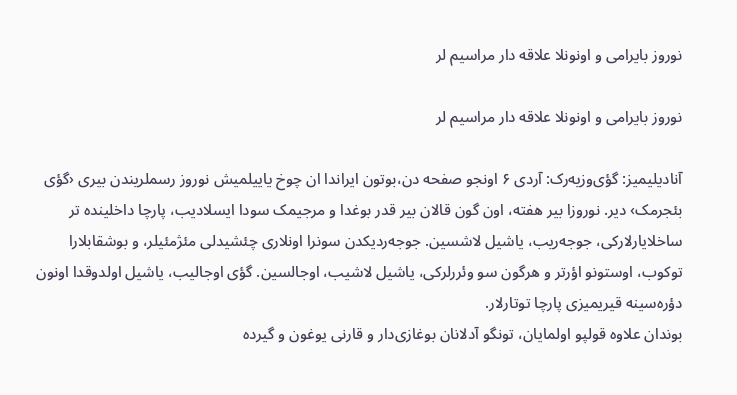نوروز بایرامی و اونونلا علاقه‌ دار مراسیم لر

نوروز بایرامی و اونونلا علاقه‌ دار مراسیم لر

آنادیلیمیز: گؤی‌وزیه‌رک: آردی ۶ اونجو صفحه دن،بوتون ایراندا ان چوخ یاییلمیش نوروز رسملریندن بیری ‹گؤی بئجرمک› دیر. نوروزا بیر هفته، اون گون قالان بیر قدر بوغدا و مرجیمک سودا ایسلادیب، پارچا داخلینده تر ساخلایارلارکی، جوجه‌ریب، یاشیل لاشسین. جوجه‌ردیکدن سونرا اونلاری چئشیدلی مئژمئیلر، و بوشقابلارا توکوب، اوستونو اؤرتر و هرگون سو وئررلرکی، یاشیل لاشیب، اوجالسین. گؤی اوجالیب، یاشیل اولدوقدا اونون دؤره‌سینه قیریمیزی پارچا توتارلار.
بوندان علاوه قولپو اولمایان، تونگو آدلانان بوغازی‌دار و قارنی یوغون و گیرده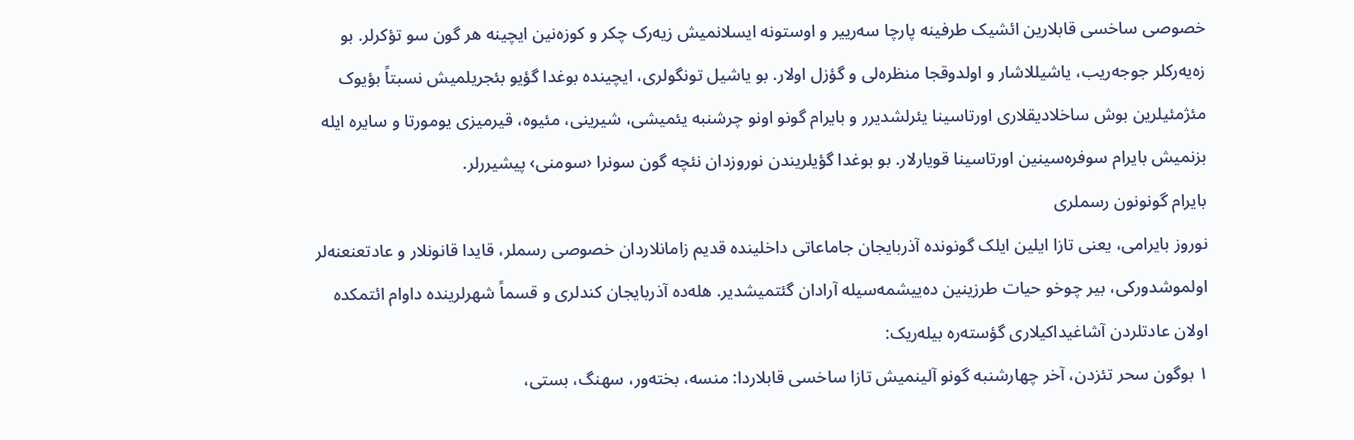خصوصی ساخسی قابلارین ائشیک طرفینه پارچا سه‌رییر و اوستونه ایسلانمیش زیه‌رک چکر و کوزه‌نین ایچینه هر گون سو تؤکرلر. بو زه‌یه‌رکلر جوجه‌ریب، یاشیللاشار و اولدوقجا منظره‌لی و گؤزل اولار. بو یاشیل تونگولری، ایچینده بوغدا گؤیو بئجریلمیش نسبتاً بؤیوک مئژمئیلرین بوش ساخلادیقلاری اورتاسینا یئرلشدیرر و بایرام گونو اونو چرشنبه یئمیشی، شیرینی، مئیوه، قیرمیزی یومورتا و سایره ایله بزنمیش بایرام سوفره‌سینین اورتاسینا قویارلار. بو بوغدا گؤیلریندن نوروزدان نئچه گون سونرا ‹سومنی› پیشیررلر.
بایرام گونونون رسملری
نوروز بایرامی، یعنی تازا ایلین ایلک گونونده آذربایجان جاماعاتی داخلینده قدیم زامانلاردان خصوصی رسملر، قایدا قانونلار و عادتعنعنه‌لر اولموشدورکی، بیر چوخو حیات طرزینین ده‌ییشمه‌سیله آرادان گئتمیشدیر. هله‌ده آذربایجان کندلری و قسماً شهرلرینده داوام ائتمکده اولان عادتلردن آشاغیداکیلاری گؤسته‌ره بیله‌ریک:
۱ بوگون سحر تئزدن، آخر چهارشنبه گونو آلینمیش تازا ساخسی قابلاردا: منسه، بخته‌ور، سهنگ، بستی،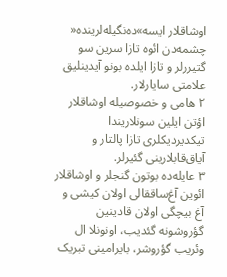اوشاقلار ایسه»ده‌نگیله‌لرینده« چشمه‌دن ائوه تازا سرین سو گتیررلر و تازا ایلده بونو آیدینلیق علامتی سایارلار.
۲ هامی و خصوصیله اوشاقلار اؤتن ایلین سونلاریندا تیکدیردیکلری تازا پالتار و آیاق‌قابلارینی گئیرلر.
۳ عایله‌ده بوتون گنجلر و اوشاقلار ائوین آغ‌ساققالی اولان کیشی و آغ بیچگی اولان قادینین گؤروشونه گئدیب، اونونلا ال وئریب گؤروشر، بایرامینی تبریک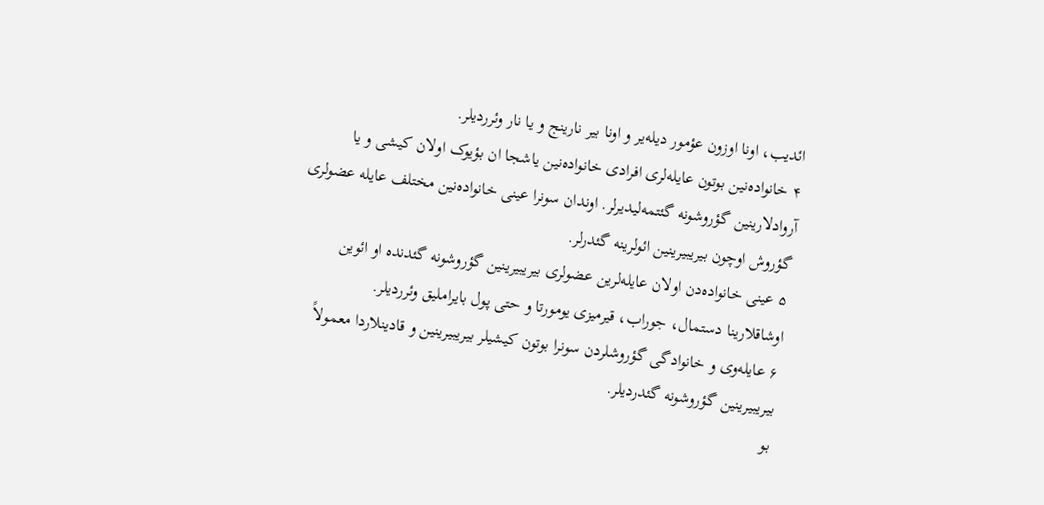ائدیب، اونا اوزون عؤمور دیله‌یر و اونا بیر نارینج و یا نار وئرردیلر.
۴ خانواده‌نین بوتون عایله‌لری افرادی خانواده‌نین یاشجا ان بؤیوک اولان کیشی و یا آروادلارینین گؤروشونه گئتمه‌لیدیرلر. اوندان سونرا عینی خانواده‌نین مختلف عایله عضولری گؤروش اوچون بیریبیرینین ائولرینه گئدرلر.
۵ عینی خانواده‌دن اولان عایله‌لرین عضولری بیریبیرینین گؤروشونه گئدنده او ائوین اوشاقلارینا دستمال، جوراب، قیرمیزی یومورتا و حتی پول بایراملیق وئرردیلر.
۶ عایله‌وی و خانوادگی گؤروشلردن سونرا بوتون کیشیلر بیریبیرینین و قادینلاردا معمولاً بیریبیرینین گؤروشونه گئدردیلر.
بو‌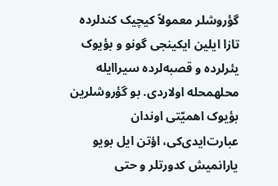گؤروشلر معمولاً کیچیک کندلرده تازا ایلین ایکینجی گونو و بؤیوک یئرلرده و قصبه‌لرده سیراایله محلهمحله اولاردی. بو گؤروشلرین بؤیوک اهمیّتی اوندان عبارت‌ایدی‌کی، اؤتن ایل بویو یارانمیش کدورتلر و حتی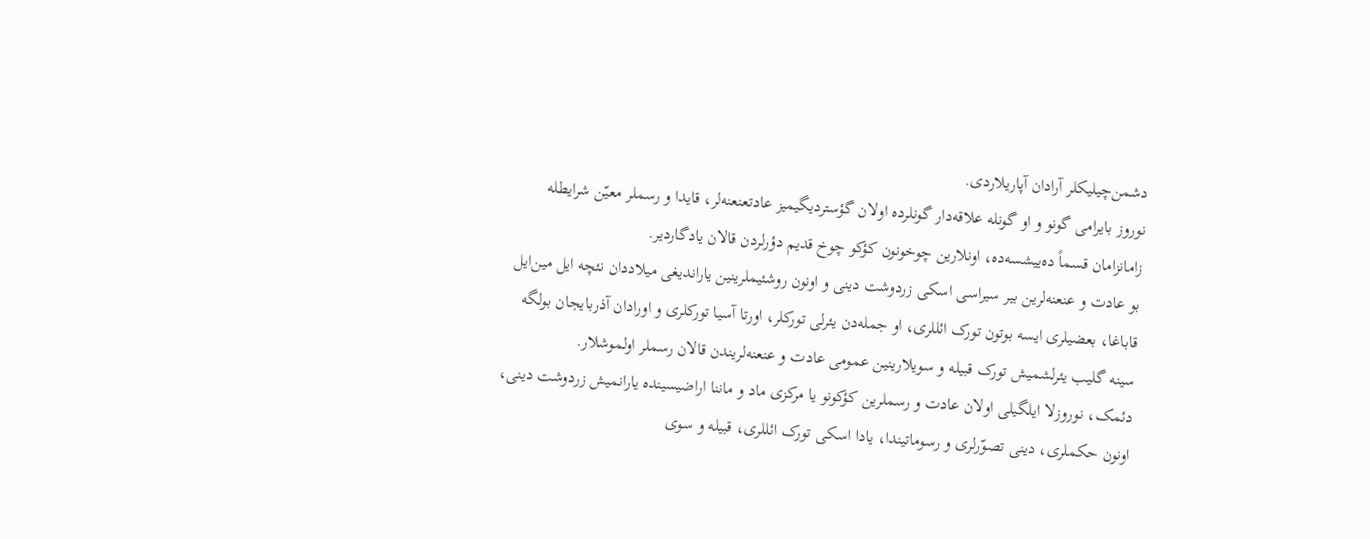دشمن‌چیلیکلر آرادان آپاریلاردی.
نوروز بایرامی گونو و او گونله علاقه‌دار گونلرده اولان گؤستردیگیمیز عادتعنعنه‌لر، قایدا و رسملر معیّن شرایطله زامانزامان قسماً ده‌ییشسه‌ده، اونلارین چوخونون کؤکو چوخ قدیم دؤرلردن قالان یادگاردیر.
بو عادت و عنعنه‌لرین بیر سیراسی اسکی زردوشت دینی و اونون روشئیملرینین یاراندیغی میلاددان نئچه ایل مین‌ایل قاباغا، بعضیلری ایسه بوتون تورک ائللری، او جمله‌دن یئرلی تورکلر، اورتا آسیا تورکلری و اورادان آذربایجان بولگه سینه گلیب یئرلشمیش تورک قبیله و سویلارینین عمومی عادت و عنعنه‌لریندن قالان رسملر اولموشلار.
دئمک، نوروزلا ایلگیلی اولان عادت و رسملرین کؤکونو یا مرکزی ماد و ماننا اراضیسینده یارانمیش زردوشت دینی، اونون حکملری، دینی تصوّرلری و رسوماتیندا، یادا اسکی تورک ائللری، قبیله و سوی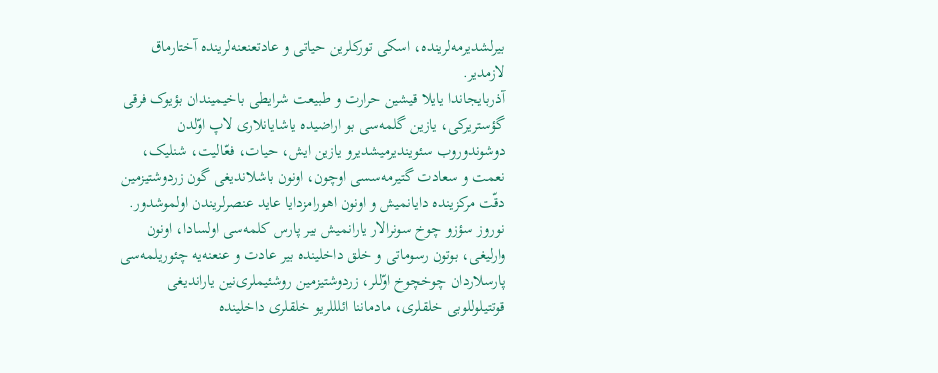بیرلشدیرمه‌لرینده، اسکی تورکلرین حیاتی و عادتعنعنه‌لرینده آختارماق لازمدیر.
آذربایجاندا یایلا قیشین حرارت و طبیعت شرایطی باخیمیندان بؤیوک فرقی گؤستریرکی، یازین گلمه‌سی بو اراضیده یاشایانلاری لاپ اوّلدن دوشوندوروب سئویندیرمیشدیرو یازین ایش، حیات، فعّالیت، شنلیک، نعمت و سعادت گتیرمه‌سسی اوچون، اونون باشلاندیغی گون زردوشتیزمین دقّت مرکزینده دایانمیش و اونون اهورامزدایا عاید عنصرلریندن اولموشدور. نوروز سؤزو چوخ سونرالار یارانمیش بیر پارس کلمه‌سی اولسادا، اونون وارلیغی، بوتون رسوماتی و خلق داخلینده بیر عادت و عنعنه‌یه چئوریلمه‌سی پارسلاردان چوخچوخ اوّللر، زردوشتیزمین روشئیملری‌نین یاراندیغی قوتتیلوللوبی خلقلری، مادماننا ائلللریو خلقلری داخلینده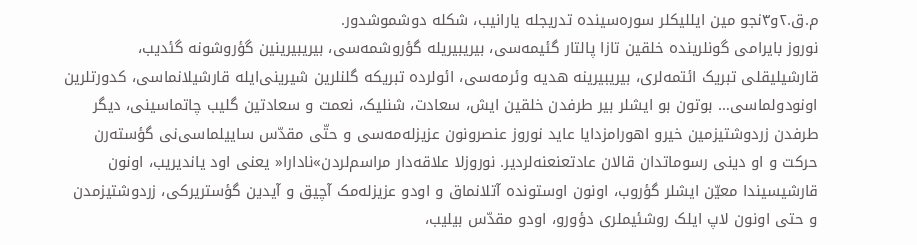م.ق.۲و۳نجو مین ایللیکلر سوره‌سینده تدریجله یارانیب، شکله دوشموشدور.
نوروز بایرامی گونلرینده خلقین تازا پالتار گئیمه‌سی، بیریبیریله گؤروشمه‌سی، بیریبیرینین گؤروشونه گئدیب، قارشیلیقلی تبریک ائتمه‌لری، بیریبیرینه هدیه وئرمه‌سی، ائولرده تبریکه گلنلرین شیرینی‌ایله قارشیلانماسی، کدورتلرین اونودولماسی… بوتون بو ایشلر بیر طرفدن خلقین ایش، سعادت، شنلیک، نعمت و سعادتین گلیب چاتماسینی، دیگر طرفدن زردوشتیزمین خیرو اهورامزدایا عاید نوروز عنصرونون عزیزله‌مه‌سی و حتّی مقدّس ساییلماسی‌نی گؤسته‌رن حرکت و او دینی رسوماتدان قالان عادتعنعنه‌لردیر. نوروزلا علاقه‌دار مراسم‌لردن»نادارا« یعنی اود یاندیریب، اونون قارشیسیندا معیّن ایشلر گؤروب، اونون اوستونده آتلانماق و اودو عزیزله‌مک آچیق و آیدین گؤستریرکی، زردوشتیزمدن و حتی اونون لاپ ایلک روشئیملری دؤورو، اودو مقدّس بیلیب،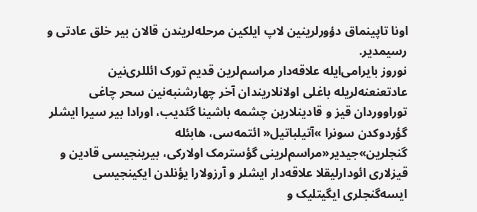اونا تاپینماق دؤورلرینین لاپ ایلکین مرحله‌لریندن قالان بیر خلق عادتی و رسیمدیر.
نوروز بایرامی‌ایله علاقه‌دار مراسم‌لرین قدیم تورک ائللری‌نین عادتعنعنه‌لریله باغلی اولانلاریندان آخر چهارشنبه‌نین سحر چاغی توراووردان قیز و قادینلارین چشمه باشینا گئدیب، اورادا بیر سیرا ایشلر گؤردوکدن سونرا »آتیلباتیل« ائتمه‌سی، هابئله گنجلرین»جیدیر«مراسم‌لرینی گؤسترمک اولارکی، بیرینجیسی قادین و قیزلاری ائودارلیقلا علاقه‌دار ایشلر و آرزولارا یؤنلدن ایکینجیسی ایسه‌گنجلری ایگیتلیک و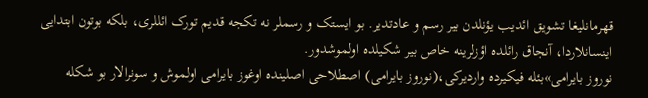قهرمانلیغا تشویق ائدیب یؤنلدن بیر رسم و عادتدیر. بو ایستک و رسملر نه تکجه قدیم تورک ائللری، بلکه بوتون ابتدایی اینسانلاردا، آنجاق رائلده اؤزلرینه خاص بیر شکیلده اولموشدور.
نوروز بایرامی»بئله فیکیرده واردیرکی،(نوروز بایرامی) اصطلاحی اصلینده اوغوز بایرامی اولموش و سونرالار بو شکله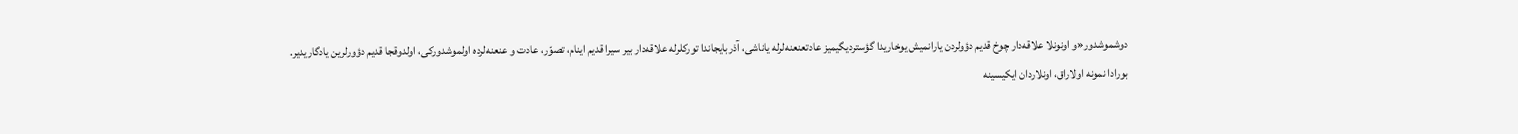دوشموشدور«و اونونلا علاقه‌دار چوخ قدیم دؤولردن یارانمیش یوخاریدا گؤستردیگیمیز عادتعنعنه‌لرله یاناشی، آذربایجاندا تورکلرله علاقه‌دار بیر سیرا قدیم اینام، تصوّر، عادت و عنعنه‌لرده اولموشدورکی، اولدوقجا قدیم دؤورلرین یادگاریدیر.
بورادا نمونه اولاراق، اونلاردان ایکیسینه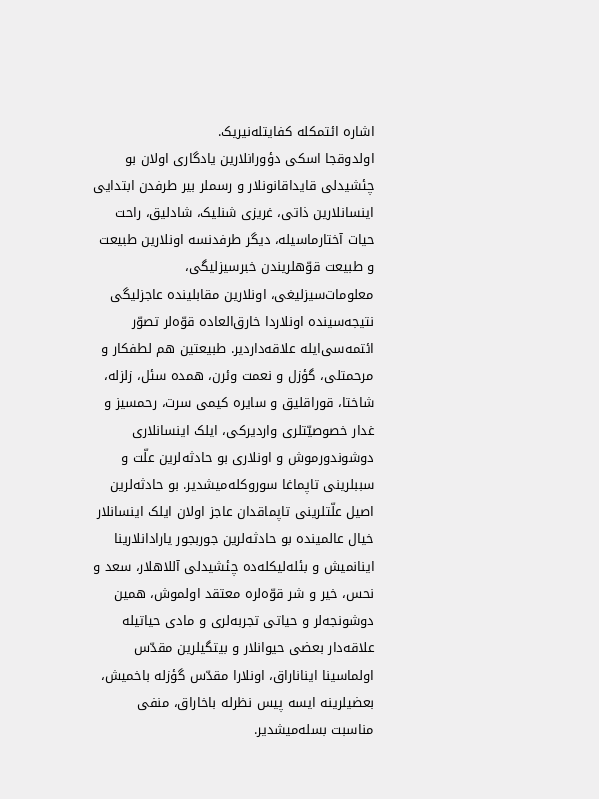اشاره ائتمکله کفایتله‌نیریک.
اولدوقجا اسکی دؤورانلارین یادگاری اولان بو چئشیدلی قایداقانونلار و رسملر بیر طرفدن ابتدایی اینسانلارین ذاتی، غریزی شنلیک، شادلیق، راحت حیات آختارماسیله، دیگر طرفدنسه اونلارین طبیعت و طبیعت قوّهلریندن خبرسیزلیگی، معلومات‌سیزلیغی، اونلارین مقابلینده عاجزلیگی نتیجه‌سینده اونلاردا خارق‌العاده قوّه‌لر تصوّر ائتمه‌سی‌ایله علاقه‌داردیر. طبیعتین هم لطفکار و مرحمتلی، گؤزل و نعمت وئرن، همده سئل، زلزله، شاختا، قوراقلیق و سایره کیمی سرت، رحمسیز و غدار خصوصیّتلری واردیرکی، ایلک اینسانلاری دوشوندورموش و اونلاری بو حادثه‌لرین علّت و سببلرینی تاپماغا سوروکله‌میشدیر. بو حادثه‌لرین اصیل علّتلرینی تاپماقدان عاجز اولان ایلک اینسانلار خیال عالمینده بو حادثه‌لرین جوربجور یارادانلارینا اینانمیش و بئله‌لیکله‌ده چئشیدلی آللاهلار، سعد و نحس، خیر و شر قوّه‌لره معتقد اولموش، همین دوشونجه‌لر و حیاتی تجربه‌لری و مادی حیاتیله علاقه‌دار بعضی حیوانلار و بیتگیلرین مقدّس اولماسینا ایناناراق، اونلارا مقدّس گؤزله باخمیش، بعضیلرینه ایسه پیس نظرله باخاراق، منفی مناسبت بسله‌میشدیر.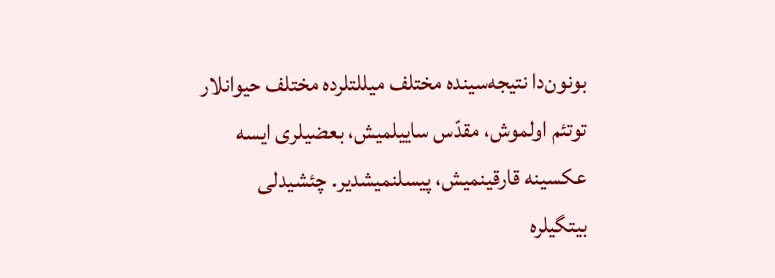بونون‌دا نتیجه‌سینده مختلف میللتلرده مختلف حیوانلار توتئم اولموش، مقدّس ساییلمیش، بعضیلری ایسه عکسینه قارقینمیش، پیسلنمیشدیر. چئشیدلی بیتگیلره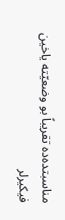مناسبتده‌ده تقریباً بو وضعیّته یاخین فیکیرلر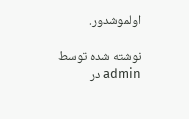اولموشدور.

نوشته شده توسط admin در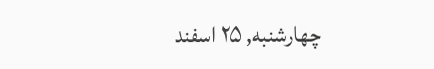چهارشنبه, ۲۵ اسفند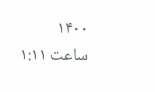۱۴۰۰ ساعت ۱:۱۱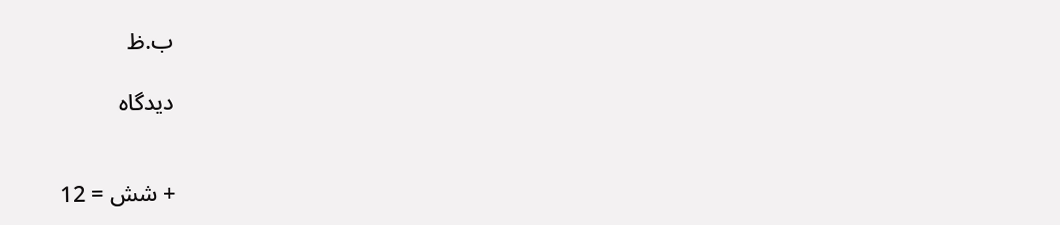ب.ظ

دیدگاه


+ شش = 12